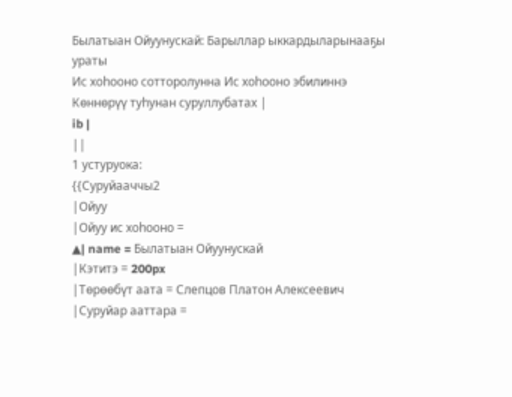Былатыан Ойуунускай: Барыллар ыккардыларынааҕы ураты
Ис хоһооно сотторолунна Ис хоһооно эбилиннэ
Көннөрүү туһунан суруллубатах |
ib |
||
1 устуруока:
{{Суруйааччы2
|Ойуу
|Ойуу ис хоһооно =
▲| name = Былатыан Ойуунускай
|Кэтитэ = 200px
|Төрөөбүт аата = Слепцов Платон Алексеевич
|Суруйар ааттара =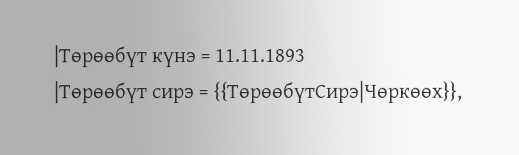|Төрөөбүт күнэ = 11.11.1893
|Төрөөбүт сирэ = {{ТөрөөбүтСирэ|Чөркөөх}},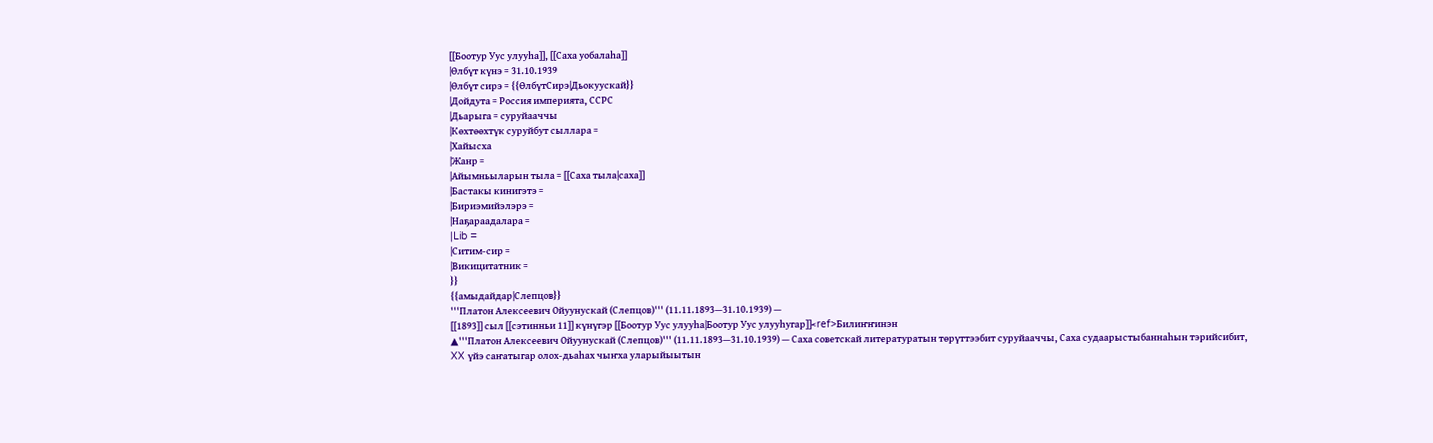[[Боотур Уус улууһа]], [[Саха уобалаһа]]
|Өлбүт күнэ = 31.10.1939
|Өлбүт сирэ = {{ӨлбүтСирэ|Дьокуускай}}
|Дойдута = Россия империята, ССРС
|Дьарыга = суруйааччы
|Көхтөөхтүк суруйбут сыллара =
|Хайысха
|Жанр =
|Айымньыларын тыла = [[Саха тыла|саха]]
|Бастакы кинигэтэ =
|Бириэмийэлэрэ =
|Наҕараадалара =
|Lib =
|Ситим-сир =
|Викицитатник =
}}
{{амыдайдар|Слепцов}}
'''Платон Алексеевич Ойуунускай (Слепцов)''' (11.11.1893—31.10.1939) —
[[1893]] сыл [[сэтинньи 11]] күнүгэр [[Боотур Уус улууһа|Боотур Уус улууһугар]]<ref>Билиҥҥинэн
▲'''Платон Алексеевич Ойуунускай (Слепцов)''' (11.11.1893—31.10.1939) — Саха советскай литературатын төрүттээбит суруйааччы, Саха судаарыстыбаннаһын тэрийсибит, XX үйэ саҥатыгар олох-дьаһах чыҥха уларыйыытын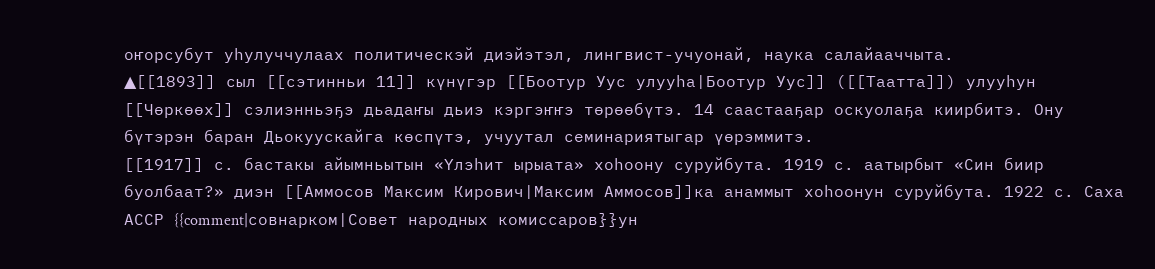оҥорсубут уһулуччулаах политическэй диэйэтэл, лингвист-учуонай, наука салайааччыта.
▲[[1893]] сыл [[сэтинньи 11]] күнүгэр [[Боотур Уус улууһа|Боотур Уус]] ([[Таатта]]) улууһун [[Чөркөөх]] сэлиэнньэҕэ дьадаҥы дьиэ кэргэҥҥэ төрөөбүтэ. 14 саастааҕар оскуолаҕа киирбитэ. Ону бүтэрэн баран Дьокуускайга көспүтэ, учуутал семинариятыгар үөрэммитэ.
[[1917]] с. бастакы айымньытын «Үлэһит ырыата» хоһоону суруйбута. 1919 с. аатырбыт «Син биир буолбаат?» диэн [[Аммосов Максим Кирович|Максим Аммосов]]ка анаммыт хоһоонун суруйбута. 1922 с. Саха АССР {{comment|совнарком|Совет народных комиссаров}}ун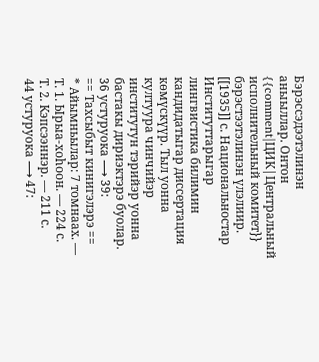Бэрэссэдээтэлинэн аныыллар. Онтон {{comment|ЦИК|Центральный исполнительный комитет}} бэрэстээтэлинэн үлэлиир. [[1935]] с. Национальностар Институттарыгар лингвистика билимин кандидатыгар диссертация көмүскүүр. Тыл уонна култуура чинчийэр институтун тэрийэр уонна бастакы дириэктэрэ буолар.
36 устуруока ⟶ 39:
== Тахсыбыт кинигэлэрэ ==
* Айымньылар: 7 томнаах. —
Т. 1. Ырыа-хоһоон. — 224 с.
Т. 2. Кэпсээннэр. — 211 с.
44 устуруока ⟶ 47: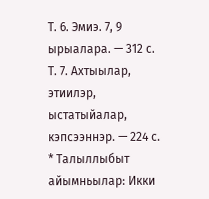Т. 6. Эмиэ. 7, 9 ырыалара. — 312 с.
Т. 7. Ахтыылар, этиилэр, ыстатыйалар, кэпсээннэр. — 224 с.
* Талыллыбыт айымньылар: Икки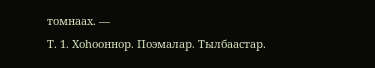томнаах. —
Т. 1. Хоһооннор. Поэмалар. Тылбаастар.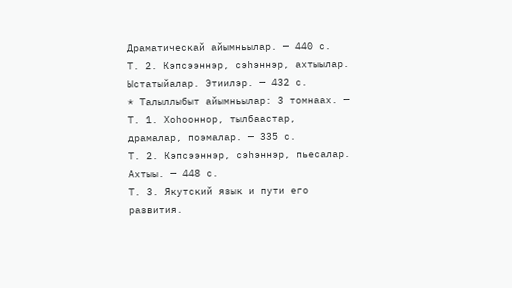Драматическай айымньылар. — 440 с.
Т. 2. Кэпсээннэр, сэһэннэр, ахтыылар. Ыстатыйалар. Этиилэр. — 432 с.
* Талыллыбыт айымньылар: 3 томнаах. —
Т. 1. Хоһооннор, тылбаастар, драмалар, поэмалар. — 335 с.
Т. 2. Кэпсээннэр, сэһэннэр, пьесалар. Ахтыы. — 448 с.
Т. 3. Якутский язык и пути его развития.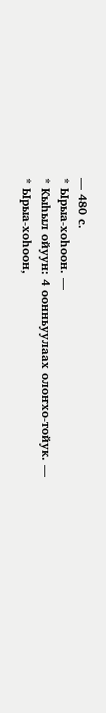— 480 с.
* Ырыа-хоһоон. —
* Кыһыл ойуун: 4 оонньуулаах олоҥхо-тойук. —
* Ырыа-хоһоон,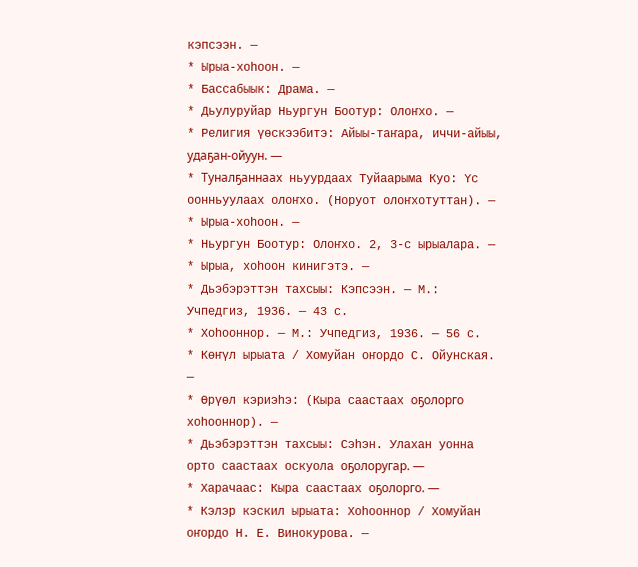кэпсээн. —
* Ырыа-хоһоон. —
* Бассабыык: Драма. —
* Дьулуруйар Ньургун Боотур: Олоҥхо. —
* Религия үөскээбитэ: Айыы-таҥара, иччи-айыы, удаҕан-ойуун. —
* Туналҕаннаах ньуурдаах Туйаарыма Куо: Үс оонньуулаах олоҥхо. (Норуот олоҥхотуттан). —
* Ырыа-хоһоон. —
* Ньургун Боотур: Олоҥхо. 2, 3-с ырыалара. —
* Ырыа, хоһоон кинигэтэ. —
* Дьэбэрэттэн тахсыы: Кэпсээн. — М.: Учпедгиз, 1936. — 43 с.
* Хоһооннор. — М.: Учпедгиз, 1936. — 56 с.
* Көҥүл ырыата / Хомуйан оҥордо С. Ойунская. —
* Өрүөл кэриэһэ: (Кыра саастаах оҕолорго хоһооннор). —
* Дьэбэрэттэн тахсыы: Сэһэн. Улахан уонна орто саастаах оскуола оҕолоругар. —
* Харачаас: Кыра саастаах оҕолорго. —
* Кэлэр кэскил ырыата: Хоһооннор / Хомуйан оҥордо Н. Е. Винокурова. —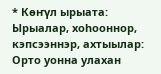* Көҥүл ырыата: Ырыалар, хоһооннор, кэпсээннэр, ахтыылар: Орто уонна улахан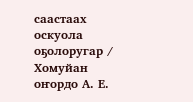саастаах оскуола оҕолоругар / Хомуйан оҥордо А. Е.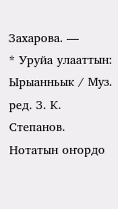Захарова. —
* Уруйа улааттын: Ырыанньык / Муз. ред. З. К. Степанов. Нотатын оҥордо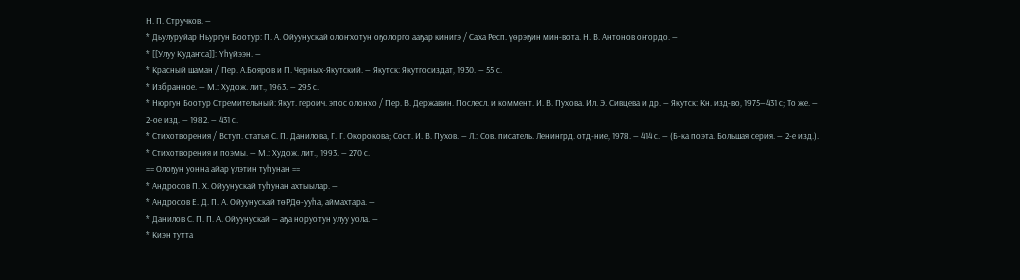Н. П. Стручков. —
* Дьулуруйар Ньургун Боотур: П. А. Ойуунускай олоҥхотун оҕолорго ааҕар кинигэ / Саха Респ. үөрэҕин мин-вота. Н. В. Антонов оҥордо. —
* [[Улуу Кудаҥса]]: Үһүйээн. —
* Красный шаман / Пер. А.Бояров и П. Черных-Якутский. — Якутск: Якутгосиздат, 1930. — 55 с.
* Избранное. — М.: Худож. лит., 1963. — 295 с.
* Нюргун Боотур Стремительный: Якут. героич. эпос олонхо / Пер. В. Державин. Послесл. и коммент. И. В. Пухова. Ил. Э. Сивцева и др. — Якутск: Кн. изд-во, 1975—431 с; То же. — 2-ое изд. — 1982. — 431 с.
* Стихотворения / Вступ. статья С. П. Данилова, Г. Г. Окорокова; Сост. И. В. Пухов. — Л.: Сов. писатель. Ленингрд. отд-ние, 1978. — 414 с. — (Б-ка поэта. Большая серия. — 2-е изд.).
* Стихотворения и поэмы. — М.: Худож. лит., 1993. — 270 с.
== Олоҕун уонна айар үлэтин туһунан ==
* Андросов П. Х. Ойуунускай туһунан ахтыылар. —
* Андросов Е. Д. П. А. Ойуунускай төРДө-ууһа, аймахтара. —
* Данилов С. П. П. А. Ойуунускай — аҕа норуотун улуу уола. —
* Киэн тутта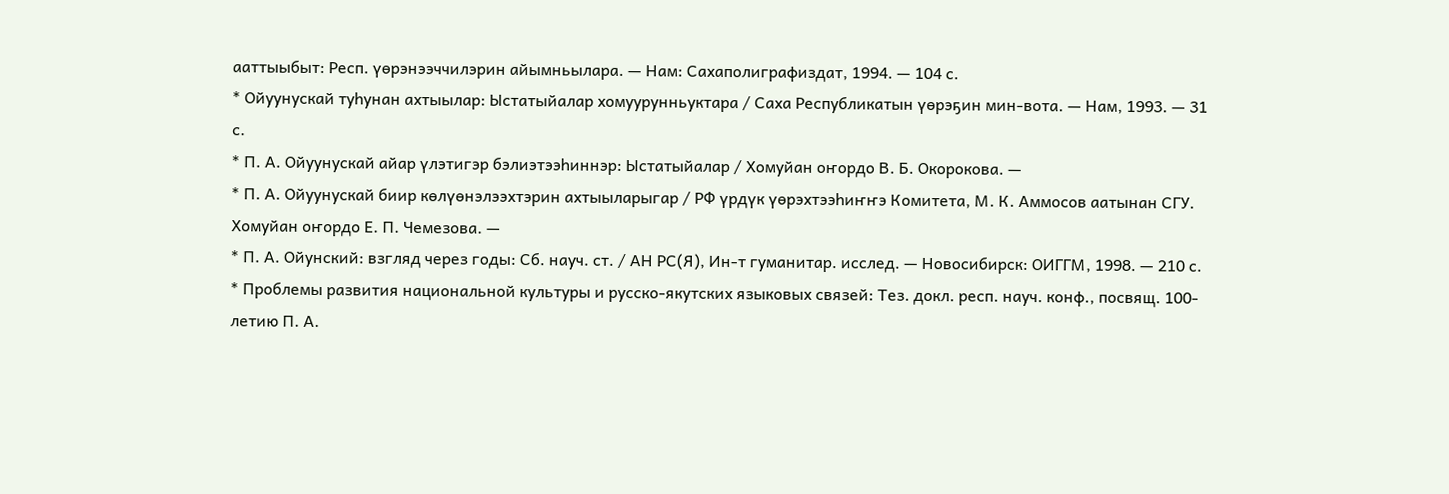ааттыыбыт: Респ. үөрэнээччилэрин айымньылара. — Нам: Сахаполиграфиздат, 1994. — 104 с.
* Ойуунускай туһунан ахтыылар: Ыстатыйалар хомуурунньуктара / Саха Республикатын үөрэҕин мин-вота. — Нам, 1993. — 31 с.
* П. А. Ойуунускай айар үлэтигэр бэлиэтээһиннэр: Ыстатыйалар / Хомуйан оҥордо В. Б. Окорокова. —
* П. А. Ойуунускай биир көлүөнэлээхтэрин ахтыыларыгар / РФ үрдүк үөрэхтээһиҥҥэ Комитета, М. К. Аммосов аатынан СГУ. Хомуйан оҥордо Е. П. Чемезова. —
* П. А. Ойунский: взгляд через годы: Сб. науч. ст. / АН РС(Я), Ин-т гуманитар. исслед. — Новосибирск: ОИГГМ, 1998. — 210 с.
* Проблемы развития национальной культуры и русско-якутских языковых связей: Тез. докл. респ. науч. конф., посвящ. 100-летию П. А.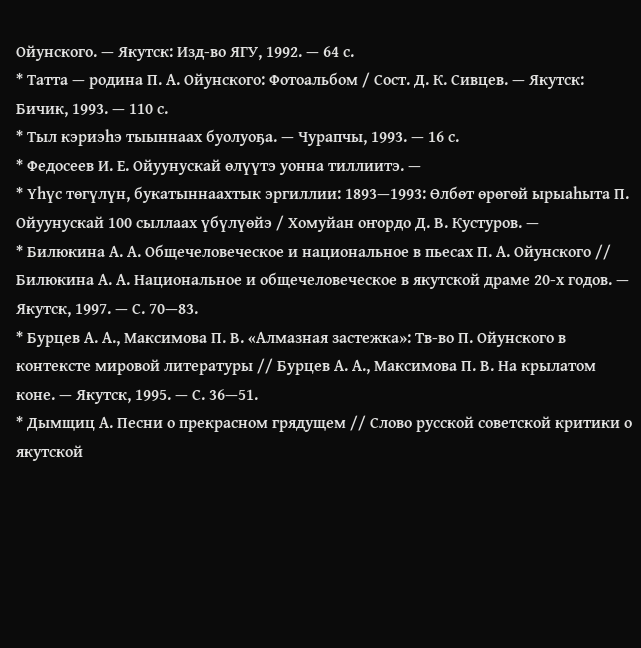Ойунского. — Якутск: Изд-во ЯГУ, 1992. — 64 с.
* Татта — родина П. А. Ойунского: Фотоальбом / Сост. Д. К. Сивцев. — Якутск: Бичик, 1993. — 110 с.
* Тыл кэриэһэ тыыннаах буолуоҕа. — Чурапчы, 1993. — 16 с.
* Федосеев И. Е. Ойуунускай өлүүтэ уонна тиллиитэ. —
* Үһүс төгүлүн, букатыннаахтык эргиллии: 1893—1993: Өлбөт өрөгөй ырыаһыта П. Ойуунускай 100 сыллаах үбүлүөйэ / Хомуйан оҥордо Д. В. Кустуров. —
* Билюкина А. А. Общечеловеческое и национальное в пьесах П. А. Ойунского // Билюкина А. А. Национальное и общечеловеческое в якутской драме 20-х годов. — Якутск, 1997. — С. 70—83.
* Бурцев А. А., Максимова П. В. «Алмазная застежка»: Тв-во П. Ойунского в контексте мировой литературы // Бурцев А. А., Максимова П. В. На крылатом коне. — Якутск, 1995. — С. 36—51.
* Дымщиц А. Песни о прекрасном грядущем // Слово русской советской критики о якутской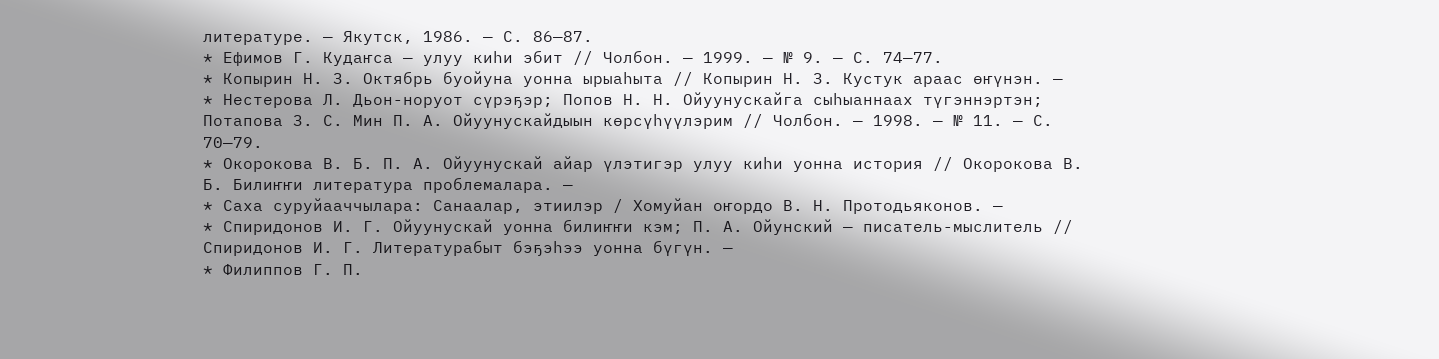литературе. — Якутск, 1986. — С. 86—87.
* Ефимов Г. Кудаҥса — улуу киһи эбит // Чолбон. — 1999. — № 9. — С. 74—77.
* Копырин Н. З. Октябрь буойуна уонна ырыаһыта // Копырин Н. З. Кустук араас өҥүнэн. —
* Нестерова Л. Дьон-норуот сүрэҕэр; Попов Н. Н. Ойуунускайга сыһыаннаах түгэннэртэн; Потапова З. С. Мин П. А. Ойуунускайдыын көрсүһүүлэрим // Чолбон. — 1998. — № 11. — С. 70—79.
* Окорокова В. Б. П. А. Ойуунускай айар үлэтигэр улуу киһи уонна история // Окорокова В. Б. Билиҥҥи литература проблемалара. —
* Саха суруйааччылара: Санаалар, этиилэр / Хомуйан оҥордо В. Н. Протодьяконов. —
* Спиридонов И. Г. Ойуунускай уонна билиҥҥи кэм; П. А. Ойунский — писатель-мыслитель // Спиридонов И. Г. Литературабыт бэҕэһээ уонна бүгүн. —
* Филиппов Г. П.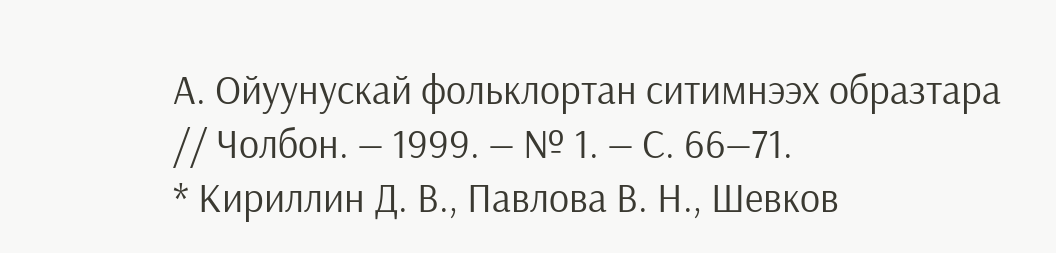А. Ойуунускай фольклортан ситимнээх образтара // Чолбон. — 1999. — № 1. — С. 66—71.
* Кириллин Д. В., Павлова В. Н., Шевков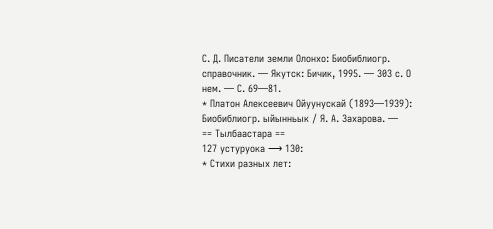С. Д. Писатели земли Олонхо: Биобиблиогр. справочник. — Якутск: Бичик, 1995. — 303 с. О нем. — С. 69—81.
* Платон Алексеевич Ойуунускай (1893—1939): Биобиблиогр. ыйынньык / Я. А. Захарова. —
== Тылбаастара ==
127 устуруока ⟶ 130:
* Стихи разных лет: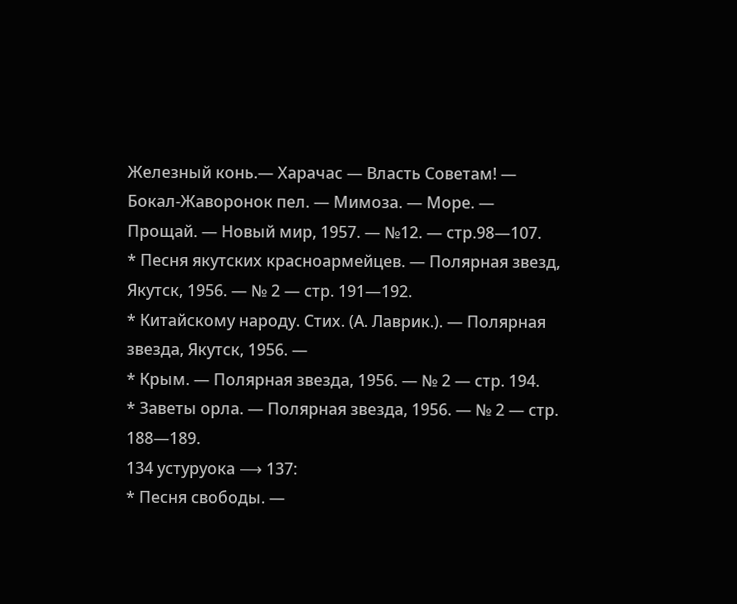Железный конь.— Харачас — Власть Советам! — Бокал-Жаворонок пел. — Мимоза. — Море. — Прощай. — Новый мир, 1957. — №12. — стр.98—107.
* Песня якутских красноармейцев. — Полярная звезд, Якутск, 1956. — № 2 — стр. 191—192.
* Китайскому народу. Стих. (А. Лаврик.). — Полярная звезда, Якутск, 1956. —
* Крым. — Полярная звезда, 1956. — № 2 — стр. 194.
* Заветы орла. — Полярная звезда, 1956. — № 2 — стр. 188—189.
134 устуруока ⟶ 137:
* Песня свободы. —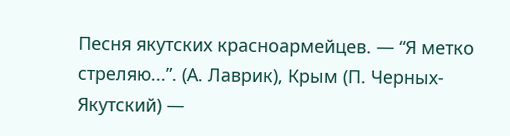Песня якутских красноармейцев. — “Я метко стреляю...”. (А. Лаврик), Крым (П. Черных-Якутский) —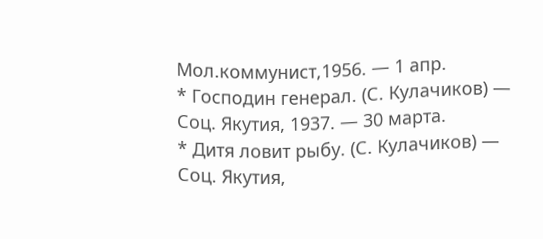Мол.коммунист,1956. — 1 апр.
* Господин генерал. (С. Кулачиков) — Соц. Якутия, 1937. — 30 марта.
* Дитя ловит рыбу. (С. Кулачиков) — Соц. Якутия,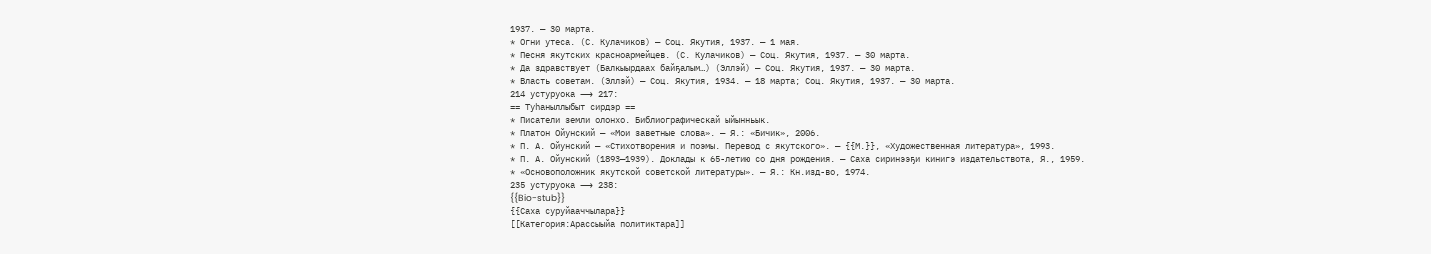1937. — 30 марта.
* Огни утеса. (С. Кулачиков) — Соц. Якутия, 1937. — 1 мая.
* Песня якутских красноармейцев. (С. Кулачиков) — Соц. Якутия, 1937. — 30 марта.
* Да здравствует (Балкыырдаах байҕалым…) (Эллэй) — Соц. Якутия, 1937. — 30 марта.
* Власть советам. (Эллэй) — Соц. Якутия, 1934. — 18 марта; Соц. Якутия, 1937. — 30 марта.
214 устуруока ⟶ 217:
== Туһаныллыбыт сирдэр ==
* Писатели земли олонхо. Библиографическай ыйынньык.
* Платон Ойунский — «Мои заветные слова». — Я.: «Бичик», 2006.
* П. А. Ойунский — «Стихотворения и поэмы. Перевод с якутского». — {{М.}}, «Художественная литература», 1993.
* П. А. Ойунский (1893—1939). Доклады к 65-летию со дня рождения. — Саха сиринээҕи кинигэ издательствота, Я., 1959.
* «Основоположник якутской советской литературы». — Я.: Кн.изд-во, 1974.
235 устуруока ⟶ 238:
{{Bio-stub}}
{{Саха суруйааччылара}}
[[Категория:Арассыыйа политиктара]]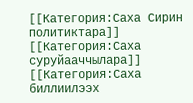[[Категория:Саха Сирин политиктара]]
[[Категория:Саха суруйааччылара]]
[[Категория:Саха биллиилээх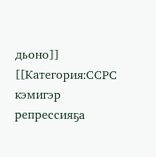дьоно]]
[[Категория:ССРС кэмигэр репрессияҕа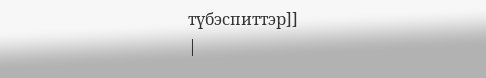түбэспиттэр]]
|